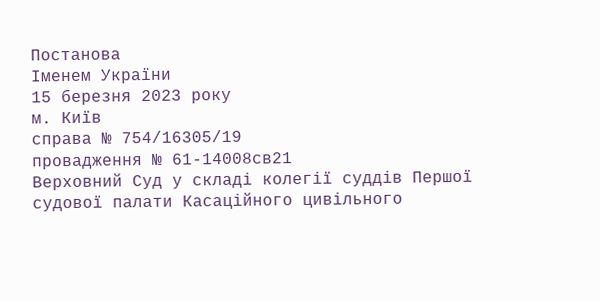Постанова
Іменем України
15 березня 2023 року
м. Київ
справа № 754/16305/19
провадження № 61-14008св21
Верховний Суд у складі колегії суддів Першої судової палати Касаційного цивільного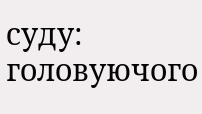суду:
головуючого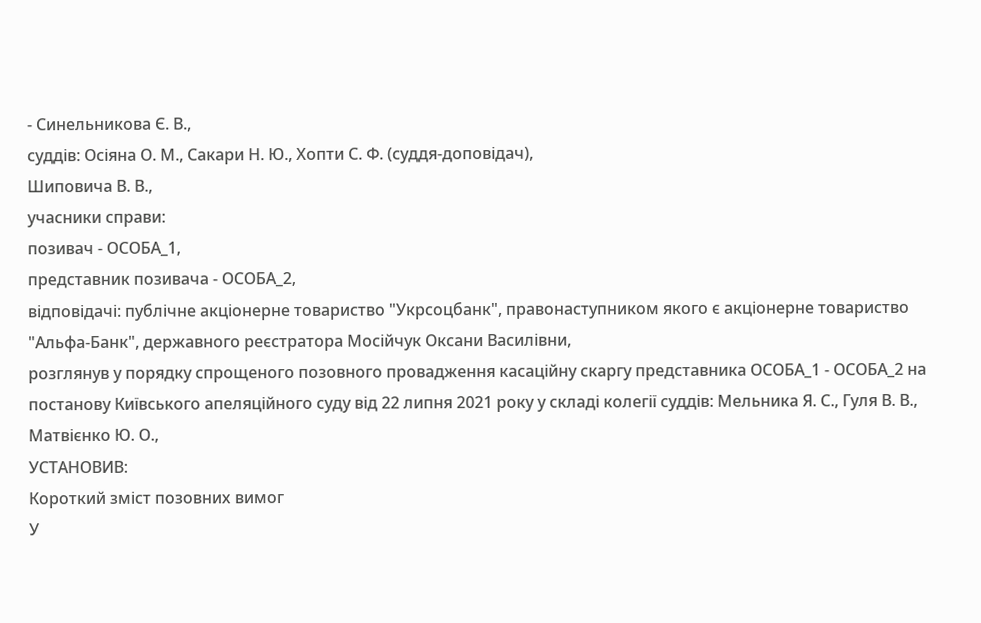- Синельникова Є. В.,
суддів: Осіяна О. М., Сакари Н. Ю., Хопти С. Ф. (суддя-доповідач),
Шиповича В. В.,
учасники справи:
позивач - ОСОБА_1,
представник позивача - ОСОБА_2,
відповідачі: публічне акціонерне товариство "Укрсоцбанк", правонаступником якого є акціонерне товариство "Альфа-Банк", державного реєстратора Мосійчук Оксани Василівни,
розглянув у порядку спрощеного позовного провадження касаційну скаргу представника ОСОБА_1 - ОСОБА_2 на постанову Київського апеляційного суду від 22 липня 2021 року у складі колегії суддів: Мельника Я. С., Гуля В. В., Матвієнко Ю. О.,
УСТАНОВИВ:
Короткий зміст позовних вимог
У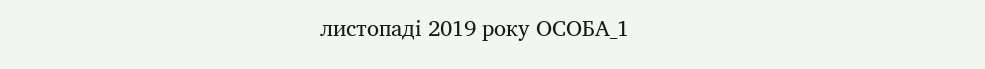листопаді 2019 року ОСОБА_1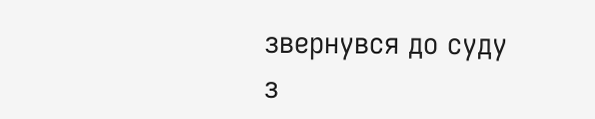звернувся до суду з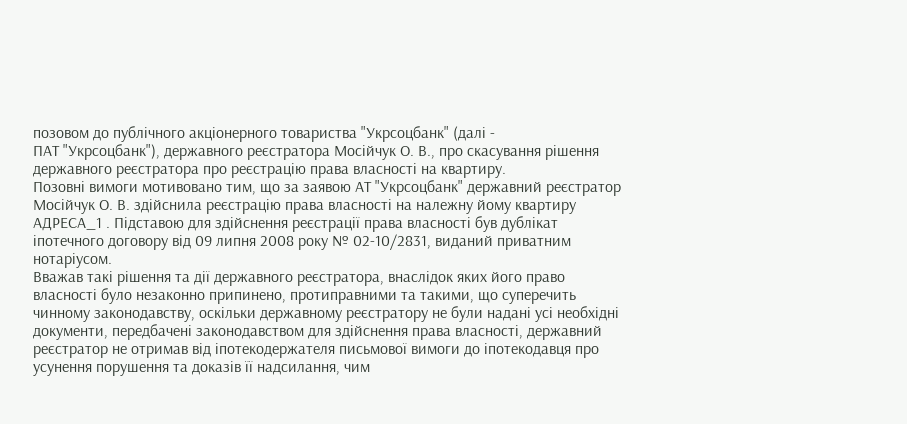позовом до публічного акціонерного товариства "Укрсоцбанк" (далі -
ПАТ "Укрсоцбанк"), державного реєстратора Мосійчук О. В., про скасування рішення державного реєстратора про реєстрацію права власності на квартиру.
Позовні вимоги мотивовано тим, що за заявою АТ "Укрсоцбанк" державний реєстратор Мосійчук О. В. здійснила реєстрацію права власності на належну йому квартиру АДРЕСА_1 . Підставою для здійснення реєстрації права власності був дублікат іпотечного договору від 09 липня 2008 року № 02-10/2831, виданий приватним нотаріусом.
Вважав такі рішення та дії державного реєстратора, внаслідок яких його право власності було незаконно припинено, протиправними та такими, що суперечить чинному законодавству, оскільки державному реєстратору не були надані усі необхідні документи, передбачені законодавством для здійснення права власності, державний реєстратор не отримав від іпотекодержателя письмової вимоги до іпотекодавця про усунення порушення та доказів її надсилання, чим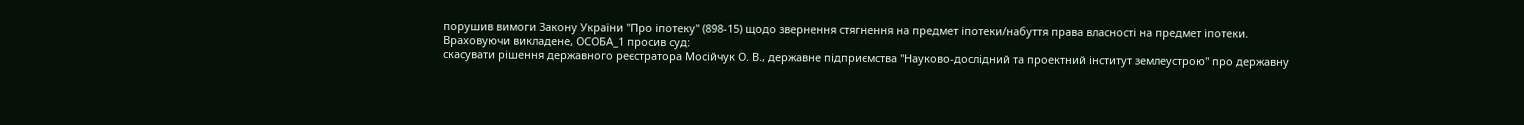порушив вимоги Закону України "Про іпотеку" (898-15) щодо звернення стягнення на предмет іпотеки/набуття права власності на предмет іпотеки.
Враховуючи викладене, ОСОБА_1 просив суд:
скасувати рішення державного реєстратора Мосійчук О. В., державне підприємства "Науково-дослідний та проектний інститут землеустрою" про державну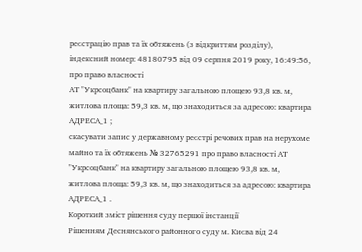реєстрацію прав та їх обтяжень (з відкриттям розділу), індексний номер: 48180795 від 09 серпня 2019 року, 16:49:56, про право власності
АТ "Укрсоцбанк" на квартиру загальною площею 93,8 кв. м, житлова площа: 59,3 кв. м, що знаходиться за адресою: квартира АДРЕСА_1 ;
скасувати запис у державному реєстрі речових прав на нерухоме майно та їх обтяжень № 32765291 про право власності АТ "Укрсоцбанк" на квартиру загальною площею 93,8 кв. м, житлова площа: 59,3 кв. м, що знаходиться за адресою: квартира АДРЕСА_1 .
Короткий зміст рішення суду першої інстанції
Рішенням Деснянського районного суду м. Києва від 24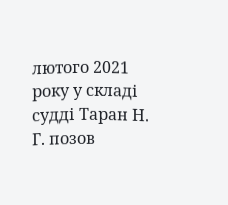лютого 2021 року у складі судді Таран Н. Г. позов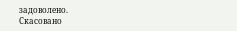задоволено.
Скасовано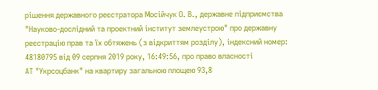рішення державного реєстратора Мосійчук О. В., державне підприємства "Науково-дослідний та проектний інститут землеустрою" про державну реєстрацію прав та їх обтяжень (з відкриттям розділу), індексний номер: 48180795 від 09 серпня 2019 року, 16:49:56, про право власності
АТ "Укрсоцбанк" на квартиру загальною площею 93,8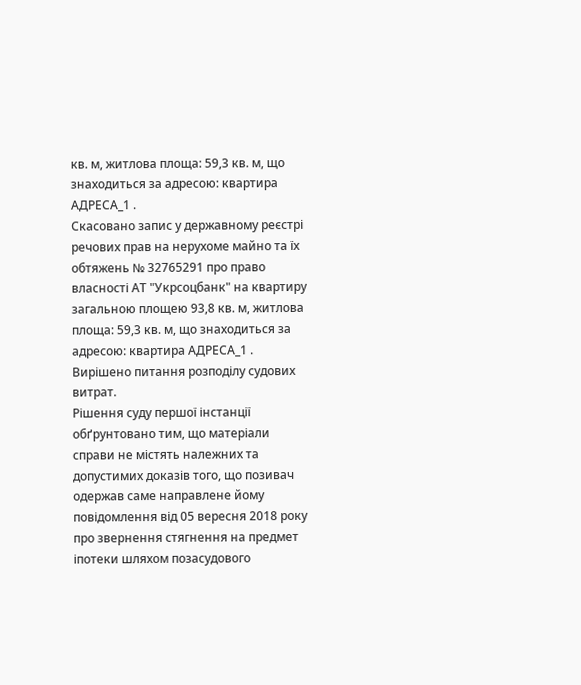кв. м, житлова площа: 59,3 кв. м, що знаходиться за адресою: квартира АДРЕСА_1 .
Скасовано запис у державному реєстрі речових прав на нерухоме майно та їх обтяжень № 32765291 про право власності АТ "Укрсоцбанк" на квартиру загальною площею 93,8 кв. м, житлова площа: 59,3 кв. м, що знаходиться за адресою: квартира АДРЕСА_1 .
Вирішено питання розподілу судових витрат.
Рішення суду першої інстанції обґрунтовано тим, що матеріали справи не містять належних та допустимих доказів того, що позивач одержав саме направлене йому повідомлення від 05 вересня 2018 року про звернення стягнення на предмет іпотеки шляхом позасудового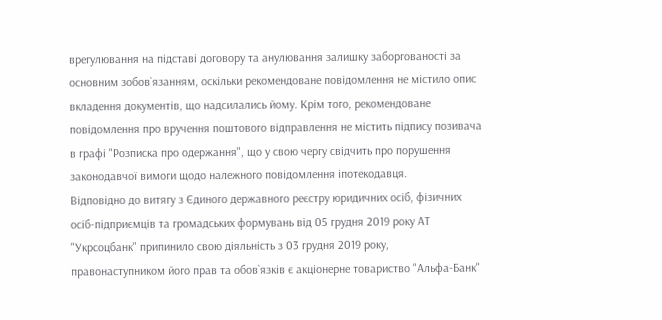врегулювання на підставі договору та анулювання залишку заборгованості за основним зобов`язанням, оскільки рекомендоване повідомлення не містило опис вкладення документів, що надсилались йому. Крім того, рекомендоване повідомлення про вручення поштового відправлення не містить підпису позивача в графі "Розписка про одержання", що у свою чергу свідчить про порушення законодавчої вимоги щодо належного повідомлення іпотекодавця.
Відповідно до витягу з Єдиного державного реєстру юридичних осіб, фізичних осіб-підприємців та громадських формувань від 05 грудня 2019 року АТ "Укрсоцбанк" припинило свою діяльність з 03 грудня 2019 року, правонаступником його прав та обов`язків є акціонерне товариство "Альфа-Банк"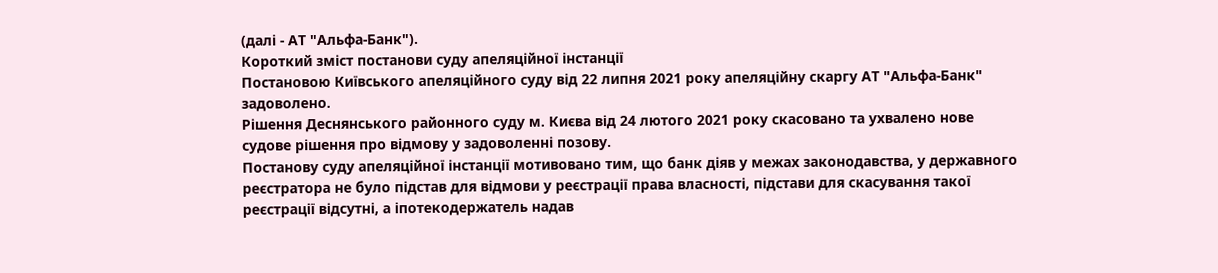(далі - АТ "Альфа-Банк").
Короткий зміст постанови суду апеляційної інстанції
Постановою Київського апеляційного суду від 22 липня 2021 року апеляційну скаргу АТ "Альфа-Банк" задоволено.
Рішення Деснянського районного суду м. Києва від 24 лютого 2021 року скасовано та ухвалено нове судове рішення про відмову у задоволенні позову.
Постанову суду апеляційної інстанції мотивовано тим, що банк діяв у межах законодавства, у державного реєстратора не було підстав для відмови у реєстрації права власності, підстави для скасування такої реєстрації відсутні, а іпотекодержатель надав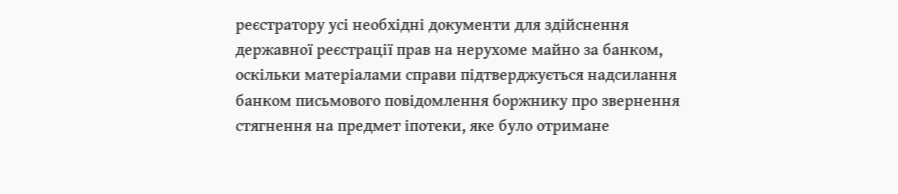реєстратору усі необхідні документи для здійснення державної реєстрації прав на нерухоме майно за банком, оскільки матеріалами справи підтверджується надсилання банком письмового повідомлення боржнику про звернення стягнення на предмет іпотеки, яке було отримане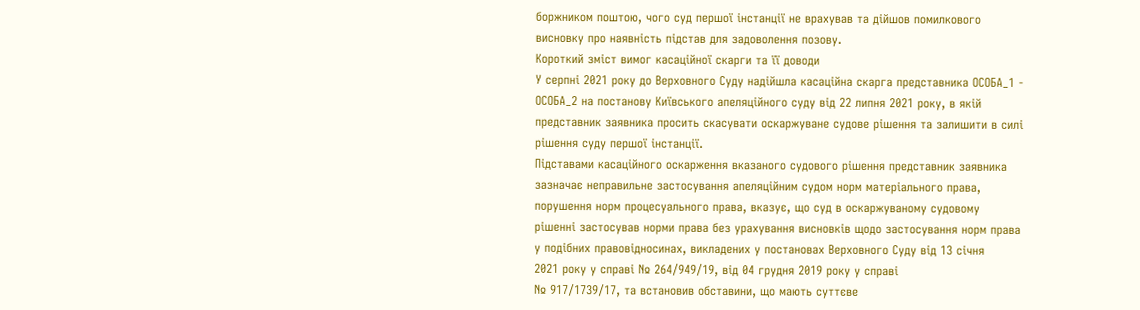боржником поштою, чого суд першої інстанції не врахував та дійшов помилкового висновку про наявність підстав для задоволення позову.
Короткий зміст вимог касаційної скарги та її доводи
У серпні 2021 року до Верховного Суду надійшла касаційна скарга представника ОСОБА_1 - ОСОБА_2 на постанову Київського апеляційного суду від 22 липня 2021 року, в якій представник заявника просить скасувати оскаржуване судове рішення та залишити в силі рішення суду першої інстанції.
Підставами касаційного оскарження вказаного судового рішення представник заявника зазначає неправильне застосування апеляційним судом норм матеріального права, порушення норм процесуального права, вказує, що суд в оскаржуваному судовому рішенні застосував норми права без урахування висновків щодо застосування норм права у подібних правовідносинах, викладених у постановах Верховного Суду від 13 січня
2021 року у справі № 264/949/19, від 04 грудня 2019 року у справі
№ 917/1739/17, та встановив обставини, що мають суттєве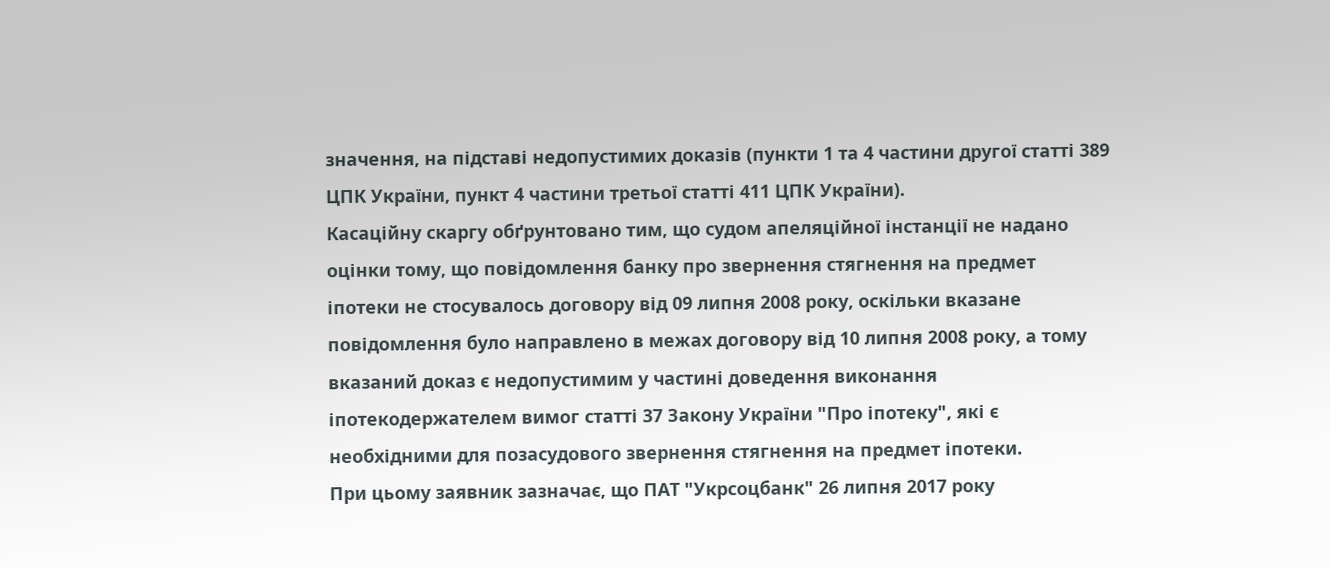значення, на підставі недопустимих доказів (пункти 1 та 4 частини другої статті 389 ЦПК України, пункт 4 частини третьої статті 411 ЦПК України).
Касаційну скаргу обґрунтовано тим, що судом апеляційної інстанції не надано оцінки тому, що повідомлення банку про звернення стягнення на предмет іпотеки не стосувалось договору від 09 липня 2008 року, оскільки вказане повідомлення було направлено в межах договору від 10 липня 2008 року, а тому вказаний доказ є недопустимим у частині доведення виконання іпотекодержателем вимог статті 37 Закону України "Про іпотеку", які є необхідними для позасудового звернення стягнення на предмет іпотеки.
При цьому заявник зазначає, що ПАТ "Укрсоцбанк" 26 липня 2017 року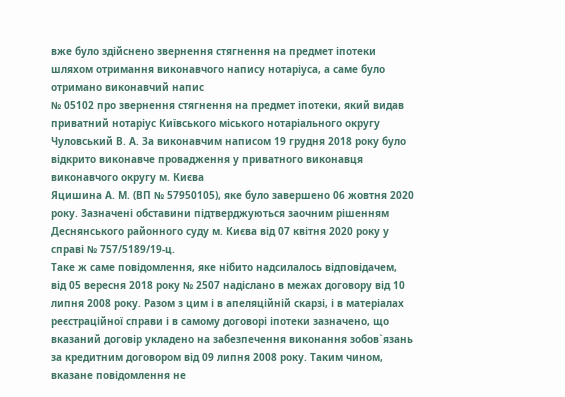вже було здійснено звернення стягнення на предмет іпотеки шляхом отримання виконавчого напису нотаріуса, а саме було отримано виконавчий напис
№ 05102 про звернення стягнення на предмет іпотеки, який видав приватний нотаріус Київського міського нотаріального округу Чуловський В. А. За виконавчим написом 19 грудня 2018 року було відкрито виконавче провадження у приватного виконавця виконавчого округу м. Києва
Яцишина А. М. (ВП № 57950105), яке було завершено 06 жовтня 2020 року. Зазначені обставини підтверджуються заочним рішенням Деснянського районного суду м. Києва від 07 квітня 2020 року у справі № 757/5189/19-ц.
Таке ж саме повідомлення, яке нібито надсилалось відповідачем,
від 05 вересня 2018 року № 2507 надіслано в межах договору від 10 липня 2008 року. Разом з цим і в апеляційній скарзі, і в матеріалах реєстраційної справи і в самому договорі іпотеки зазначено, що вказаний договір укладено на забезпечення виконання зобов`язань за кредитним договором від 09 липня 2008 року. Таким чином, вказане повідомлення не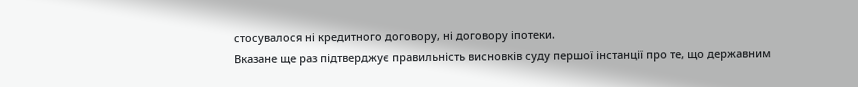стосувалося ні кредитного договору, ні договору іпотеки.
Вказане ще раз підтверджує правильність висновків суду першої інстанції про те, що державним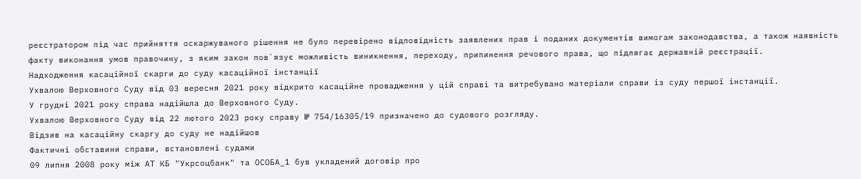реєстратором під час прийняття оскаржуваного рішення не було перевірено відповідність заявлених прав і поданих документів вимогам законодавства, а також наявність факту виконання умов правочину, з яким закон пов`язує можливість виникнення, переходу, припинення речового права, що підлягає державній реєстрації.
Надходження касаційної скарги до суду касаційної інстанції
Ухвалою Верховного Суду від 03 вересня 2021 року відкрито касаційне провадження у цій справі та витребувано матеріали справи із суду першої інстанції.
У грудні 2021 року справа надійшла до Верховного Суду.
Ухвалою Верховного Суду від 22 лютого 2023 року справу № 754/16305/19 призначено до судового розгляду.
Відзив на касаційну скаргу до суду не надійшов
Фактичні обставини справи, встановлені судами
09 липня 2008 року між АТ КБ "Укрсоцбанк" та ОСОБА_1 був укладений договір про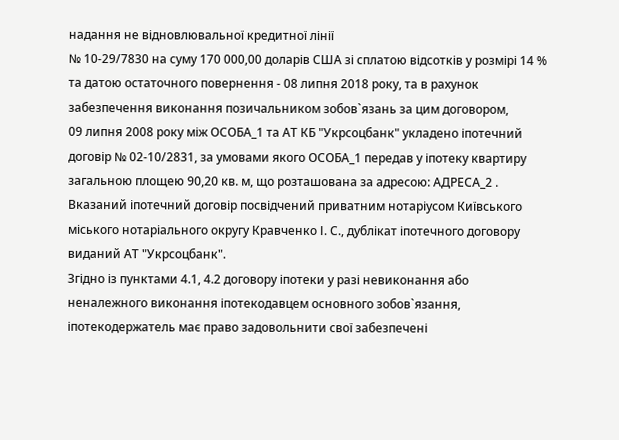надання не відновлювальної кредитної лінії
№ 10-29/7830 на суму 170 000,00 доларів США зі сплатою відсотків у розмірі 14 % та датою остаточного повернення - 08 липня 2018 року, та в рахунок забезпечення виконання позичальником зобов`язань за цим договором,
09 липня 2008 року між ОСОБА_1 та АТ КБ "Укрсоцбанк" укладено іпотечний договір № 02-10/2831, за умовами якого ОСОБА_1 передав у іпотеку квартиру загальною площею 90,20 кв. м, що розташована за адресою: АДРЕСА_2 .
Вказаний іпотечний договір посвідчений приватним нотаріусом Київського міського нотаріального округу Кравченко І. С., дублікат іпотечного договору виданий АТ "Укрсоцбанк".
Згідно із пунктами 4.1, 4.2 договору іпотеки у разі невиконання або неналежного виконання іпотекодавцем основного зобов`язання, іпотекодержатель має право задовольнити свої забезпечені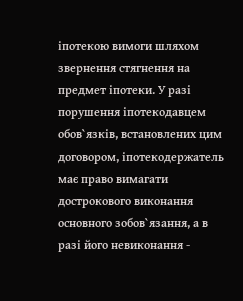іпотекою вимоги шляхом звернення стягнення на предмет іпотеки. У разі порушення іпотекодавцем обов`язків, встановлених цим договором, іпотекодержатель має право вимагати дострокового виконання основного зобов`язання, а в разі його невиконання -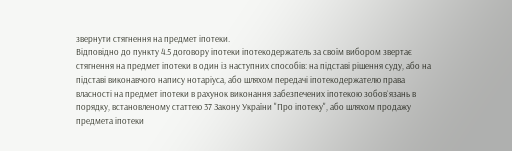звернути стягнення на предмет іпотеки.
Відповідно до пункту 4.5 договору іпотеки іпотекодержатель за своїм вибором звертає стягнення на предмет іпотеки в один із наступних способів: на підставі рішення суду, або на підставі виконавчого напису нотаріуса, або шляхом передачі іпотекодержателю права власності на предмет іпотеки в рахунок виконання забезпечених іпотекою зобов`язань в порядку, встановленому статтею 37 Закону України "Про іпотеку", або шляхом продажу предмета іпотеки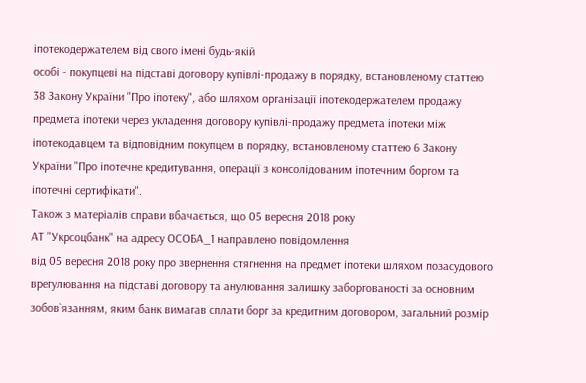іпотекодержателем від свого імені будь-якій
особі - покупцеві на підставі договору купівлі-продажу в порядку, встановленому статтею 38 Закону України "Про іпотеку", або шляхом організації іпотекодержателем продажу предмета іпотеки через укладення договору купівлі-продажу предмета іпотеки між іпотекодавцем та відповідним покупцем в порядку, встановленому статтею 6 Закону України "Про іпотечне кредитування, операції з консолідованим іпотечним боргом та іпотечні сертифікати".
Також з матеріалів справи вбачається, що 05 вересня 2018 року
АТ "Укрсоцбанк" на адресу ОСОБА_1 направлено повідомлення
від 05 вересня 2018 року про звернення стягнення на предмет іпотеки шляхом позасудового врегулювання на підставі договору та анулювання залишку заборгованості за основним зобов`язанням, яким банк вимагав сплати борг за кредитним договором, загальний розмір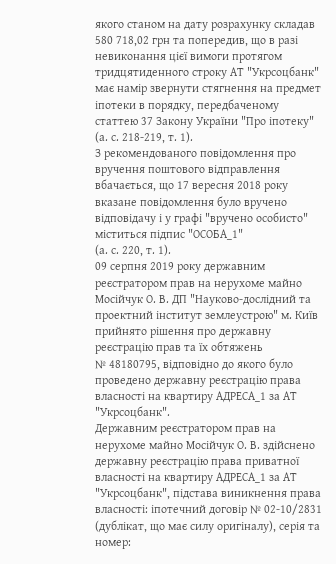якого станом на дату розрахунку складав 580 718,02 грн та попередив, що в разі невиконання цієї вимоги протягом тридцятиденного строку АТ "Укрсоцбанк" має намір звернути стягнення на предмет іпотеки в порядку, передбаченому статтею 37 Закону України "Про іпотеку" (а. с. 218-219, т. 1).
З рекомендованого повідомлення про вручення поштового відправлення вбачається, що 17 вересня 2018 року вказане повідомлення було вручено відповідачу і у графі "вручено особисто" міститься підпис "ОСОБА_1"
(а. с. 220, т. 1).
09 серпня 2019 року державним реєстратором прав на нерухоме майно Мосійчук О. В. ДП "Науково-дослідний та проектний інститут землеустрою" м. Київ прийнято рішення про державну реєстрацію прав та їх обтяжень
№ 48180795, відповідно до якого було проведено державну реєстрацію права власності на квартиру АДРЕСА_1 за АТ "Укрсоцбанк".
Державним реєстратором прав на нерухоме майно Мосійчук О. В. здійснено державну реєстрацію права приватної власності на квартиру АДРЕСА_1 за АТ "Укрсоцбанк", підстава виникнення права власності: іпотечний договір № 02-10/2831 (дублікат, що має силу оригіналу), серія та номер: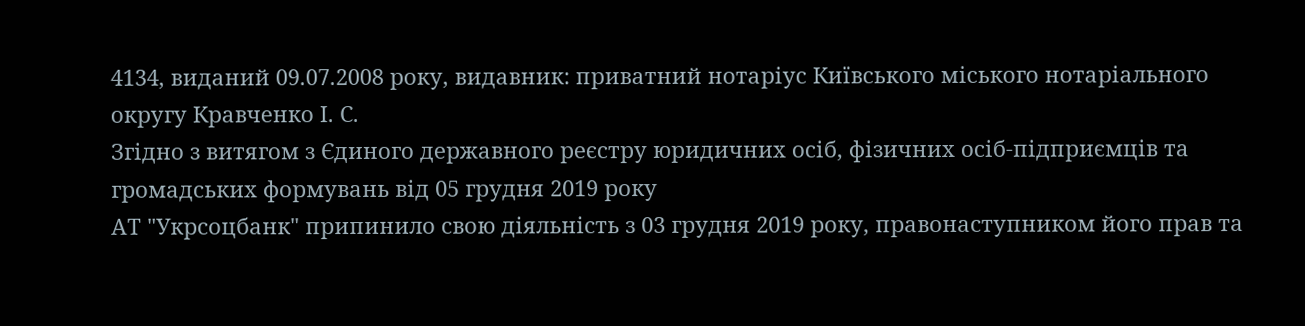4134, виданий 09.07.2008 року, видавник: приватний нотаріус Київського міського нотаріального округу Кравченко І. С.
Згідно з витягом з Єдиного державного реєстру юридичних осіб, фізичних осіб-підприємців та громадських формувань від 05 грудня 2019 року
АТ "Укрсоцбанк" припинило свою діяльність з 03 грудня 2019 року, правонаступником його прав та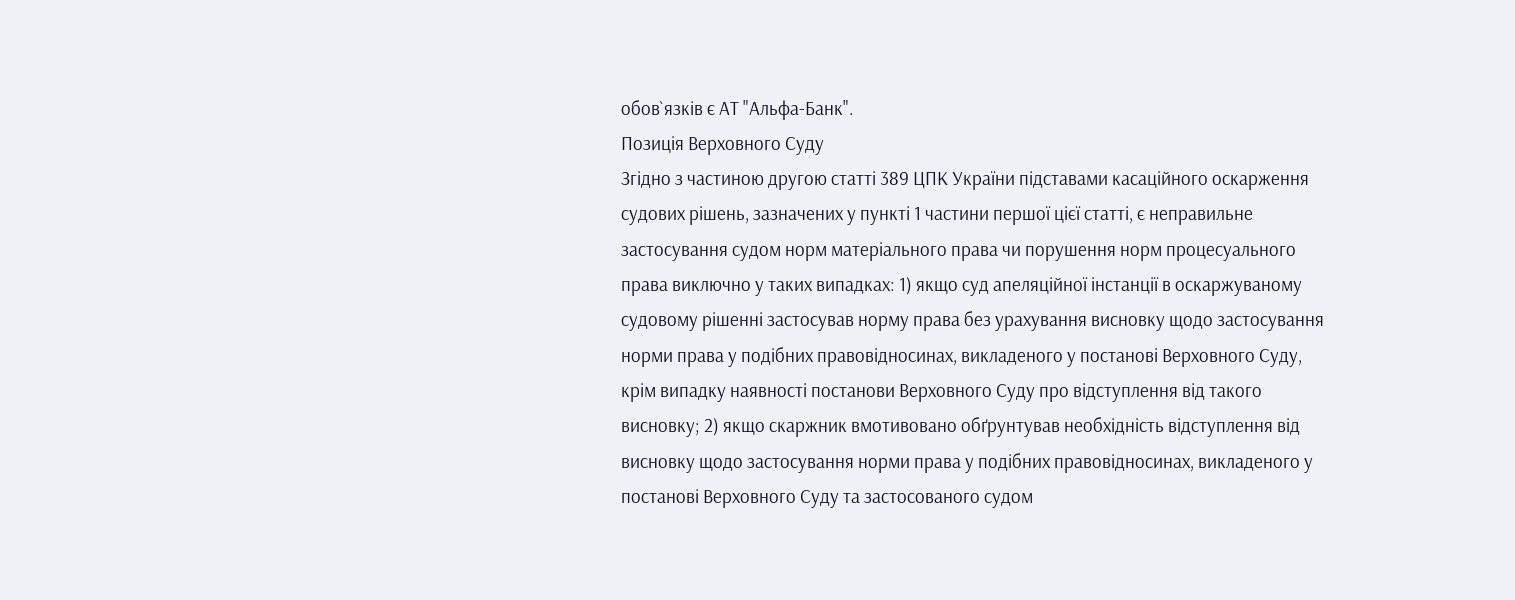обов`язків є АТ "Альфа-Банк".
Позиція Верховного Суду
Згідно з частиною другою статті 389 ЦПК України підставами касаційного оскарження судових рішень, зазначених у пункті 1 частини першої цієї статті, є неправильне застосування судом норм матеріального права чи порушення норм процесуального права виключно у таких випадках: 1) якщо суд апеляційної інстанції в оскаржуваному судовому рішенні застосував норму права без урахування висновку щодо застосування норми права у подібних правовідносинах, викладеного у постанові Верховного Суду, крім випадку наявності постанови Верховного Суду про відступлення від такого висновку; 2) якщо скаржник вмотивовано обґрунтував необхідність відступлення від висновку щодо застосування норми права у подібних правовідносинах, викладеного у постанові Верховного Суду та застосованого судом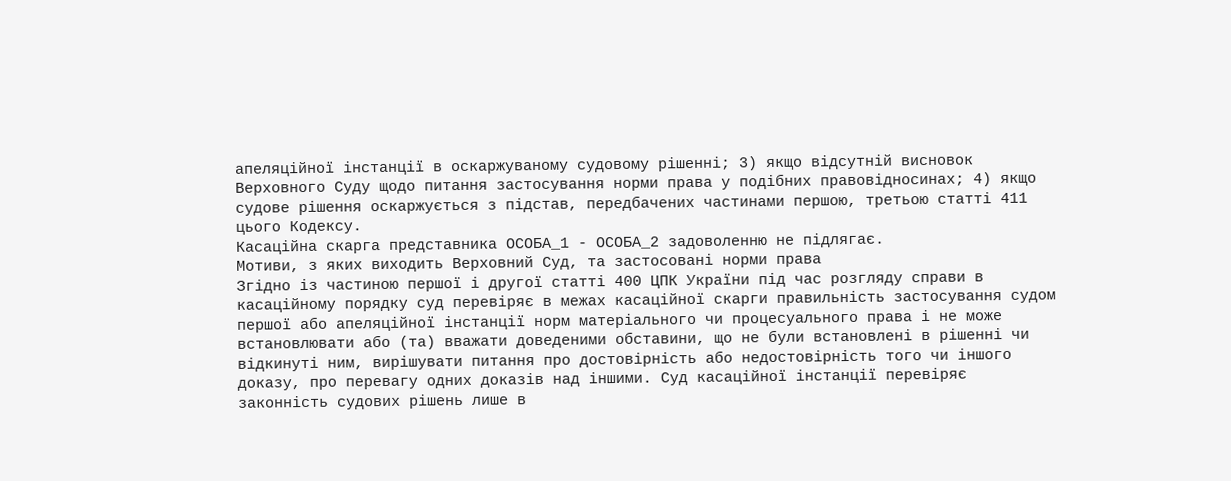апеляційної інстанції в оскаржуваному судовому рішенні; 3) якщо відсутній висновок Верховного Суду щодо питання застосування норми права у подібних правовідносинах; 4) якщо судове рішення оскаржується з підстав, передбачених частинами першою, третьою статті 411 цього Кодексу.
Касаційна скарга представника ОСОБА_1 - ОСОБА_2 задоволенню не підлягає.
Мотиви, з яких виходить Верховний Суд, та застосовані норми права
Згідно із частиною першої і другої статті 400 ЦПК України під час розгляду справи в касаційному порядку суд перевіряє в межах касаційної скарги правильність застосування судом першої або апеляційної інстанції норм матеріального чи процесуального права і не може встановлювати або (та) вважати доведеними обставини, що не були встановлені в рішенні чи відкинуті ним, вирішувати питання про достовірність або недостовірність того чи іншого доказу, про перевагу одних доказів над іншими. Суд касаційної інстанції перевіряє законність судових рішень лише в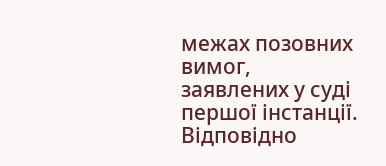межах позовних вимог, заявлених у суді першої інстанції.
Відповідно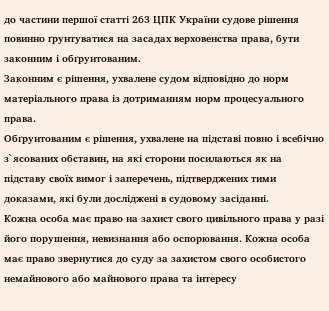до частини першої статті 263 ЦПК України судове рішення повинно ґрунтуватися на засадах верховенства права, бути законним і обґрунтованим.
Законним є рішення, ухвалене судом відповідно до норм матеріального права із дотриманням норм процесуального права.
Обґрунтованим є рішення, ухвалене на підставі повно і всебічно з`ясованих обставин, на які сторони посилаються як на підставу своїх вимог і заперечень, підтверджених тими доказами, які були досліджені в судовому засіданні.
Кожна особа має право на захист свого цивільного права у разі його порушення, невизнання або оспорювання. Кожна особа має право звернутися до суду за захистом свого особистого немайнового або майнового права та інтересу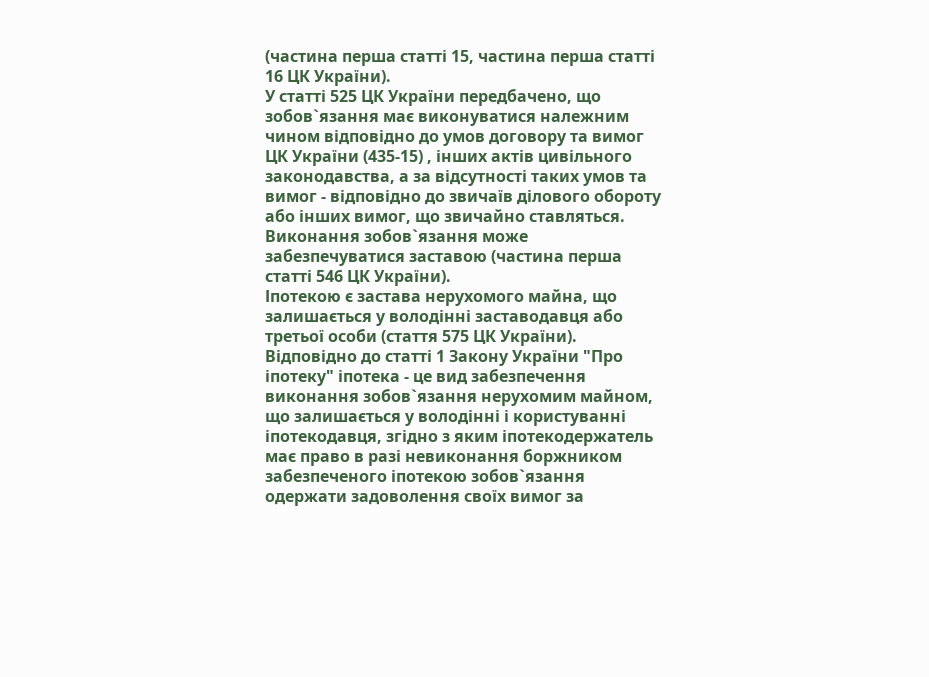(частина перша статті 15, частина перша статті 16 ЦК України).
У статті 525 ЦК України передбачено, що зобов`язання має виконуватися належним чином відповідно до умов договору та вимог ЦК України (435-15) , інших актів цивільного законодавства, а за відсутності таких умов та вимог - відповідно до звичаїв ділового обороту або інших вимог, що звичайно ставляться.
Виконання зобов`язання може забезпечуватися заставою (частина перша статті 546 ЦК України).
Іпотекою є застава нерухомого майна, що залишається у володінні заставодавця або третьої особи (стаття 575 ЦК України).
Відповідно до статті 1 Закону України "Про іпотеку" іпотека - це вид забезпечення виконання зобов`язання нерухомим майном, що залишається у володінні і користуванні іпотекодавця, згідно з яким іпотекодержатель має право в разі невиконання боржником забезпеченого іпотекою зобов`язання одержати задоволення своїх вимог за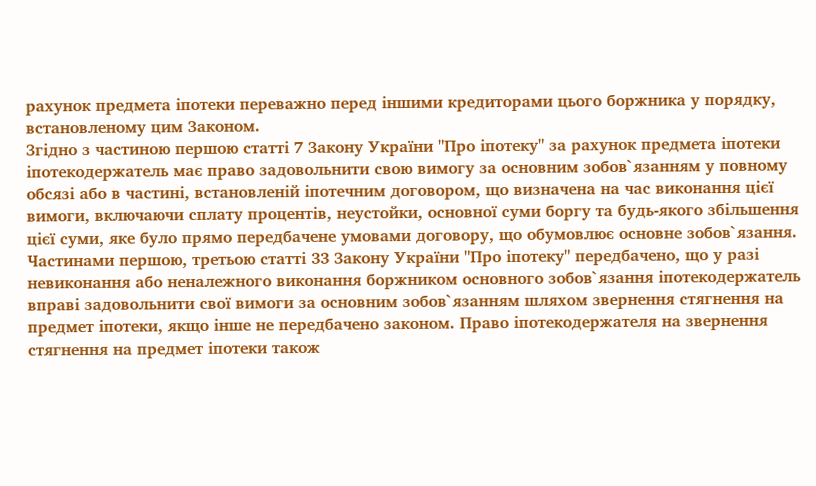рахунок предмета іпотеки переважно перед іншими кредиторами цього боржника у порядку, встановленому цим Законом.
Згідно з частиною першою статті 7 Закону України "Про іпотеку" за рахунок предмета іпотеки іпотекодержатель має право задовольнити свою вимогу за основним зобов`язанням у повному обсязі або в частині, встановленій іпотечним договором, що визначена на час виконання цієї вимоги, включаючи сплату процентів, неустойки, основної суми боргу та будь-якого збільшення цієї суми, яке було прямо передбачене умовами договору, що обумовлює основне зобов`язання.
Частинами першою, третьою статті 33 Закону України "Про іпотеку" передбачено, що у разі невиконання або неналежного виконання боржником основного зобов`язання іпотекодержатель вправі задовольнити свої вимоги за основним зобов`язанням шляхом звернення стягнення на предмет іпотеки, якщо інше не передбачено законом. Право іпотекодержателя на звернення стягнення на предмет іпотеки також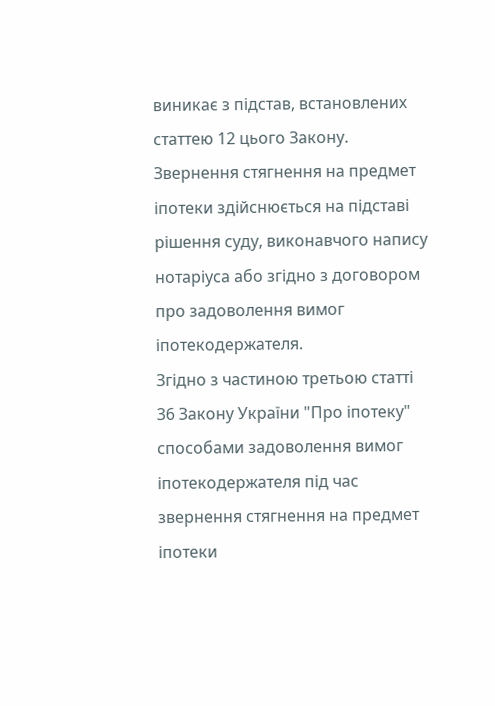виникає з підстав, встановлених статтею 12 цього Закону.
Звернення стягнення на предмет іпотеки здійснюється на підставі рішення суду, виконавчого напису нотаріуса або згідно з договором про задоволення вимог іпотекодержателя.
Згідно з частиною третьою статті 36 Закону України "Про іпотеку" способами задоволення вимог іпотекодержателя під час звернення стягнення на предмет іпотеки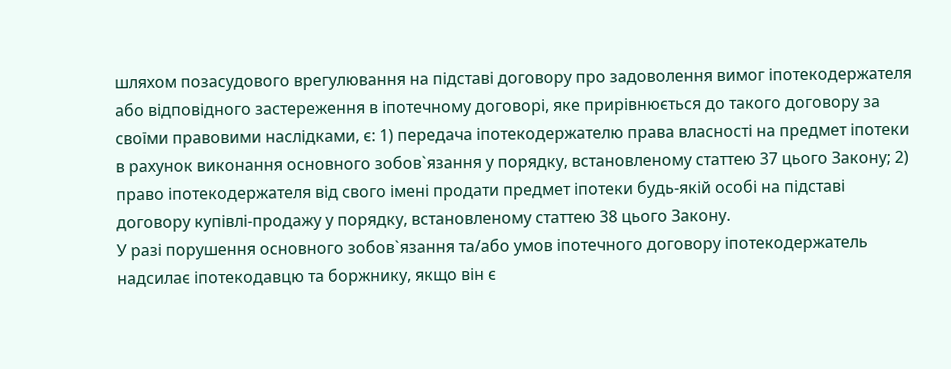шляхом позасудового врегулювання на підставі договору про задоволення вимог іпотекодержателя або відповідного застереження в іпотечному договорі, яке прирівнюється до такого договору за своїми правовими наслідками, є: 1) передача іпотекодержателю права власності на предмет іпотеки в рахунок виконання основного зобов`язання у порядку, встановленому статтею 37 цього Закону; 2) право іпотекодержателя від свого імені продати предмет іпотеки будь-якій особі на підставі договору купівлі-продажу у порядку, встановленому статтею 38 цього Закону.
У разі порушення основного зобов`язання та/або умов іпотечного договору іпотекодержатель надсилає іпотекодавцю та боржнику, якщо він є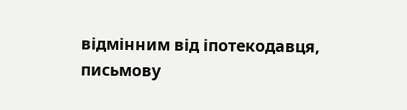відмінним від іпотекодавця, письмову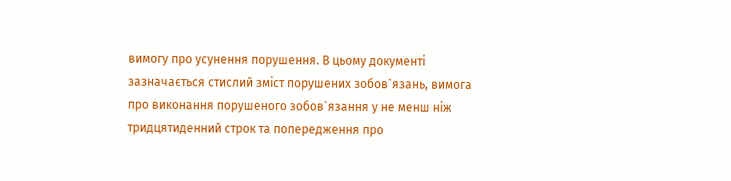вимогу про усунення порушення. В цьому документі зазначається стислий зміст порушених зобов`язань, вимога про виконання порушеного зобов`язання у не менш ніж тридцятиденний строк та попередження про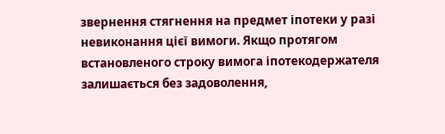звернення стягнення на предмет іпотеки у разі невиконання цієї вимоги. Якщо протягом встановленого строку вимога іпотекодержателя залишається без задоволення,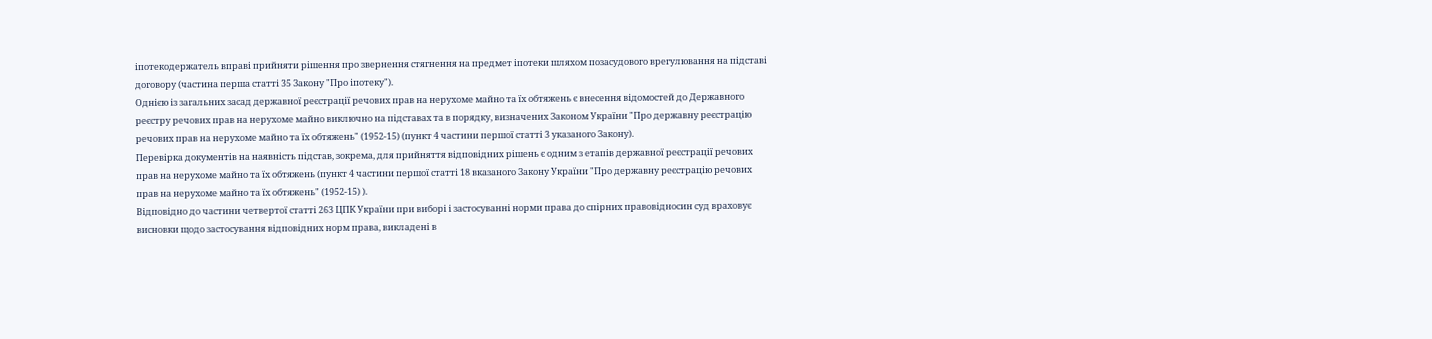іпотекодержатель вправі прийняти рішення про звернення стягнення на предмет іпотеки шляхом позасудового врегулювання на підставі договору (частина перша статті 35 Закону "Про іпотеку").
Однією із загальних засад державної реєстрації речових прав на нерухоме майно та їх обтяжень є внесення відомостей до Державного реєстру речових прав на нерухоме майно виключно на підставах та в порядку, визначених Законом України "Про державну реєстрацію речових прав на нерухоме майно та їх обтяжень" (1952-15) (пункт 4 частини першої статті 3 указаного Закону).
Перевірка документів на наявність підстав, зокрема, для прийняття відповідних рішень є одним з етапів державної реєстрації речових прав на нерухоме майно та їх обтяжень (пункт 4 частини першої статті 18 вказаного Закону України "Про державну реєстрацію речових прав на нерухоме майно та їх обтяжень" (1952-15) ).
Відповідно до частини четвертої статті 263 ЦПК України при виборі і застосуванні норми права до спірних правовідносин суд враховує висновки щодо застосування відповідних норм права, викладені в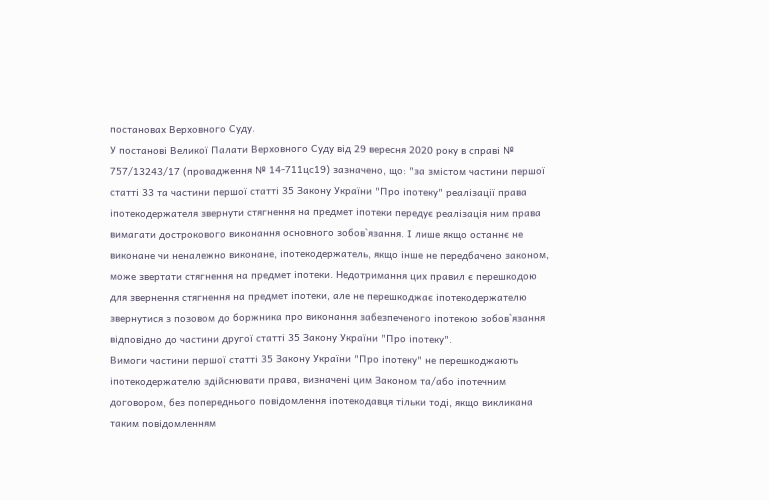постановах Верховного Суду.
У постанові Великої Палати Верховного Суду від 29 вересня 2020 року в справі № 757/13243/17 (провадження № 14-711цс19) зазначено, що: "за змістом частини першої статті 33 та частини першої статті 35 Закону України "Про іпотеку" реалізації права іпотекодержателя звернути стягнення на предмет іпотеки передує реалізація ним права вимагати дострокового виконання основного зобов`язання. І лише якщо останнє не виконане чи неналежно виконане, іпотекодержатель, якщо інше не передбачено законом, може звертати стягнення на предмет іпотеки. Недотримання цих правил є перешкодою для звернення стягнення на предмет іпотеки, але не перешкоджає іпотекодержателю звернутися з позовом до боржника про виконання забезпеченого іпотекою зобов`язання відповідно до частини другої статті 35 Закону України "Про іпотеку".
Вимоги частини першої статті 35 Закону України "Про іпотеку" не перешкоджають іпотекодержателю здійснювати права, визначені цим Законом та/або іпотечним договором, без попереднього повідомлення іпотекодавця тільки тоді, якщо викликана таким повідомленням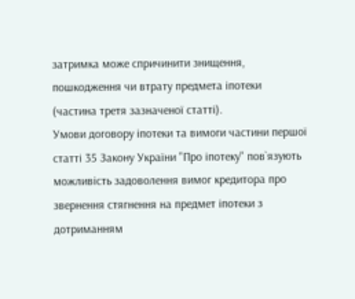затримка може спричинити знищення, пошкодження чи втрату предмета іпотеки (частина третя зазначеної статті).
Умови договору іпотеки та вимоги частини першої статті 35 Закону України "Про іпотеку" пов`язують можливість задоволення вимог кредитора про звернення стягнення на предмет іпотеки з дотриманням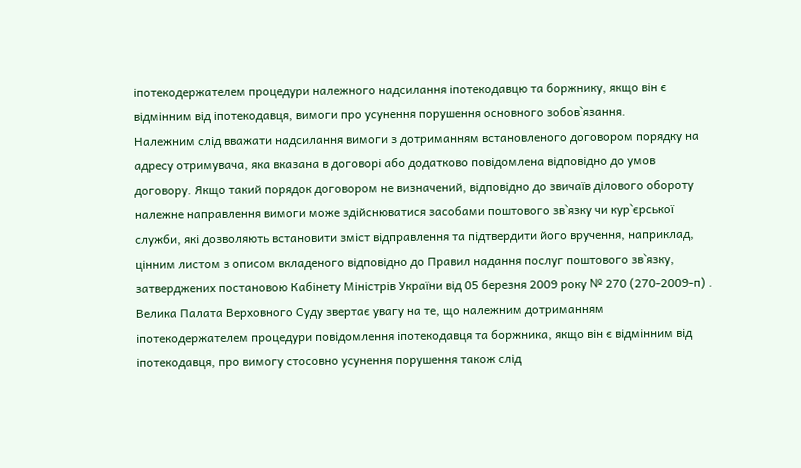іпотекодержателем процедури належного надсилання іпотекодавцю та боржнику, якщо він є відмінним від іпотекодавця, вимоги про усунення порушення основного зобов`язання.
Належним слід вважати надсилання вимоги з дотриманням встановленого договором порядку на адресу отримувача, яка вказана в договорі або додатково повідомлена відповідно до умов договору. Якщо такий порядок договором не визначений, відповідно до звичаїв ділового обороту належне направлення вимоги може здійснюватися засобами поштового зв`язку чи кур`єрської служби, які дозволяють встановити зміст відправлення та підтвердити його вручення, наприклад, цінним листом з описом вкладеного відповідно до Правил надання послуг поштового зв`язку, затверджених постановою Кабінету Міністрів України від 05 березня 2009 року № 270 (270-2009-п) .
Велика Палата Верховного Суду звертає увагу на те, що належним дотриманням іпотекодержателем процедури повідомлення іпотекодавця та боржника, якщо він є відмінним від іпотекодавця, про вимогу стосовно усунення порушення також слід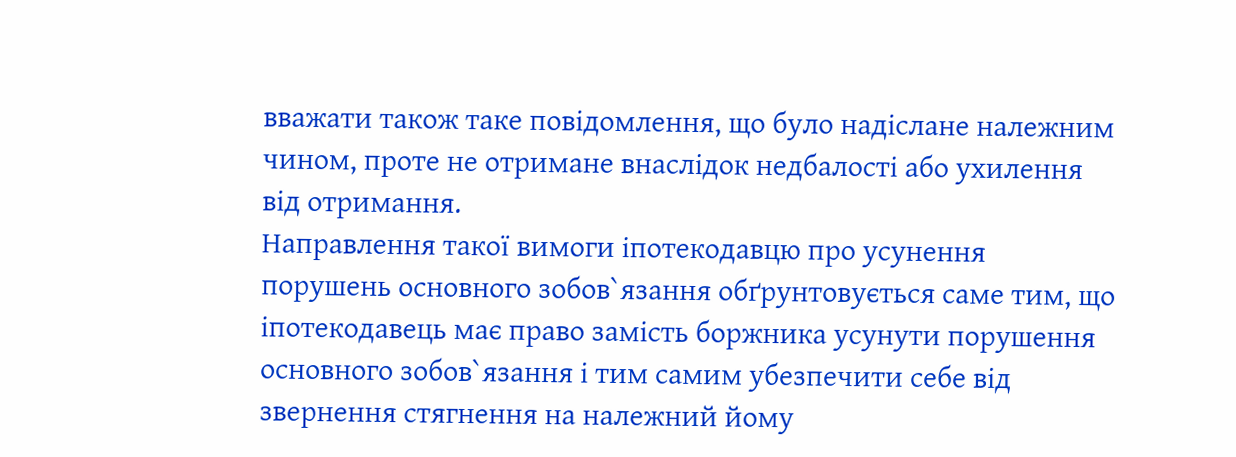вважати також таке повідомлення, що було надіслане належним чином, проте не отримане внаслідок недбалості або ухилення від отримання.
Направлення такої вимоги іпотекодавцю про усунення порушень основного зобов`язання обґрунтовується саме тим, що іпотекодавець має право замість боржника усунути порушення основного зобов`язання і тим самим убезпечити себе від звернення стягнення на належний йому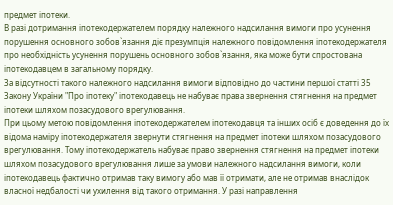предмет іпотеки.
В разі дотримання іпотекодержателем порядку належного надсилання вимоги про усунення порушення основного зобов`язання діє презумпція належного повідомлення іпотекодержателя про необхідність усунення порушень основного зобов`язання, яка може бути спростована іпотекодавцем в загальному порядку.
За відсутності такого належного надсилання вимоги відповідно до частини першої статті 35 Закону України "Про іпотеку" іпотекодавець не набуває права звернення стягнення на предмет іпотеки шляхом позасудового врегулювання.
При цьому метою повідомлення іпотекодержателем іпотекодавця та інших осіб є доведення до їх відома наміру іпотекодержателя звернути стягнення на предмет іпотеки шляхом позасудового врегулювання. Тому іпотекодержатель набуває право звернення стягнення на предмет іпотеки шляхом позасудового врегулювання лише за умови належного надсилання вимоги, коли іпотекодавець фактично отримав таку вимогу або мав її отримати, але не отримав внаслідок власної недбалості чи ухилення від такого отримання. У разі направлення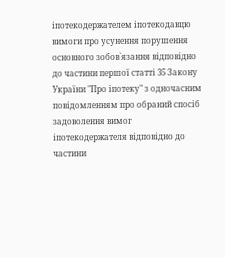іпотекодержателем іпотекодавцю вимоги про усунення порушення основного зобов`язання відповідно до частини першої статті 35 Закону України "Про іпотеку" з одночасним повідомленням про обраний спосіб задоволення вимог іпотекодержателя відповідно до частини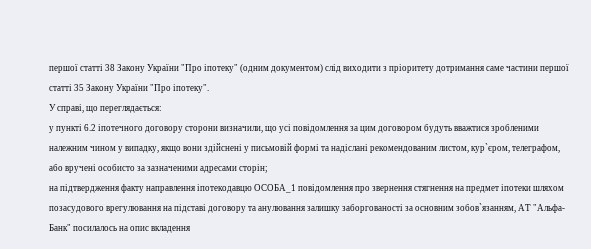першої статті 38 Закону України "Про іпотеку" (одним документом) слід виходити з пріоритету дотримання саме частини першої статті 35 Закону України "Про іпотеку".
У справі, що переглядається:
у пункті 6.2 іпотечного договору сторони визначили, що усі повідомлення за цим договором будуть вважтися зробленими належним чином у випадку, якщо вони здійснені у письмовій формі та надіслані рекомендованим листом, кур`єром, телеграфом, або вручені особисто за зазначеними адресами сторін;
на підтвердження факту направлення іпотекодавцю ОСОБА_1 повідомлення про звернення стягнення на предмет іпотеки шляхом позасудового врегулювання на підставі договору та анулювання залишку заборгованості за основним зобов`язанням, АТ "Альфа-Банк" посилалось на опис вкладення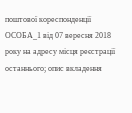поштової кореспонденції ОСОБА_1 від 07 вересня 2018 року на адресу місця реєстрації останнього; опис вкладення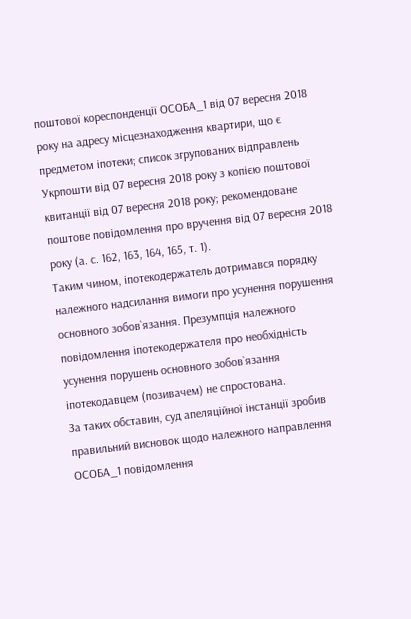поштової кореспонденції ОСОБА_1 від 07 вересня 2018 року на адресу місцезнаходження квартири, що є предметом іпотеки; список згрупованих відправлень Укрпошти від 07 вересня 2018 року з копією поштової квитанції від 07 вересня 2018 року; рекомендоване поштове повідомлення про вручення від 07 вересня 2018 року (а. с. 162, 163, 164, 165, т. 1).
Таким чином, іпотекодержатель дотримався порядку належного надсилання вимоги про усунення порушення основного зобов`язання. Презумпція належного повідомлення іпотекодержателя про необхідність усунення порушень основного зобов`язання іпотекодавцем (позивачем) не спростована.
За таких обставин, суд апеляційної інстанції зробив правильний висновок щодо належного направлення ОСОБА_1 повідомлення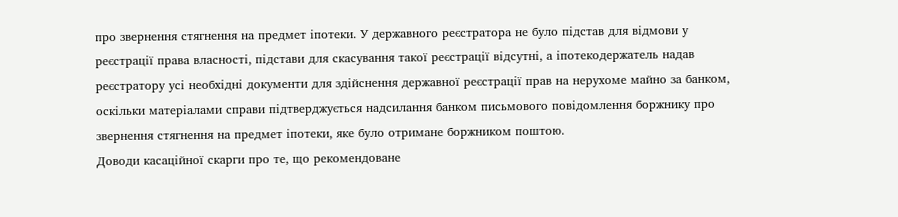про звернення стягнення на предмет іпотеки. У державного реєстратора не було підстав для відмови у реєстрації права власності, підстави для скасування такої реєстрації відсутні, а іпотекодержатель надав реєстратору усі необхідні документи для здійснення державної реєстрації прав на нерухоме майно за банком, оскільки матеріалами справи підтверджується надсилання банком письмового повідомлення боржнику про звернення стягнення на предмет іпотеки, яке було отримане боржником поштою.
Доводи касаційної скарги про те, що рекомендоване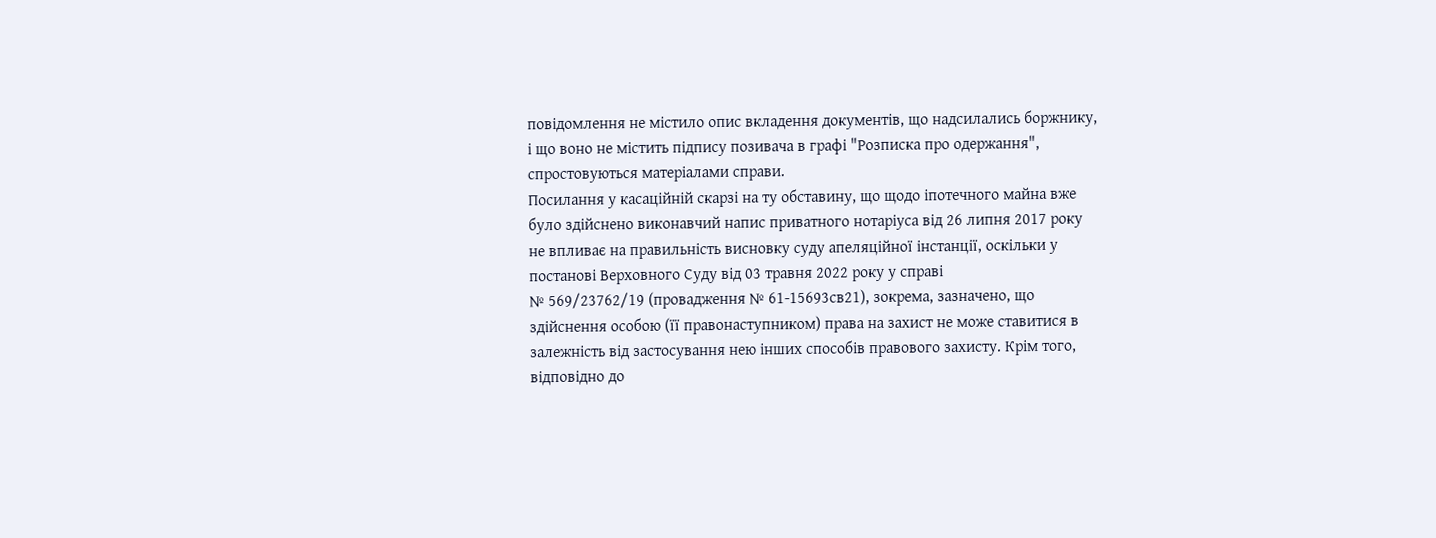повідомлення не містило опис вкладення документів, що надсилались боржнику, і що воно не містить підпису позивача в графі "Розписка про одержання", спростовуються матеріалами справи.
Посилання у касаційній скарзі на ту обставину, що щодо іпотечного майна вже було здійснено виконавчий напис приватного нотаріуса від 26 липня 2017 року не впливає на правильність висновку суду апеляційної інстанції, оскільки у постанові Верховного Суду від 03 травня 2022 року у справі
№ 569/23762/19 (провадження № 61-15693св21), зокрема, зазначено, що здійснення особою (її правонаступником) права на захист не може ставитися в залежність від застосування нею інших способів правового захисту. Крім того, відповідно до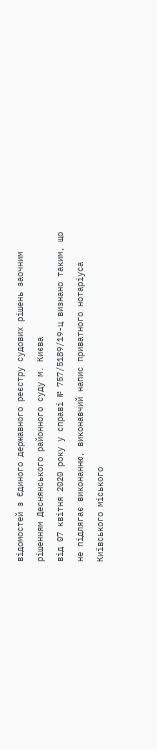відомостей з Єдиного державного реєстру судових рішень заочним рішенням Деснянського районного суду м. Києва
від 07 квітня 2020 року у справі № 757/5189/19-ц визнано таким, що не підлягає виконанню, виконавчий напис приватного нотаріуса Київського міського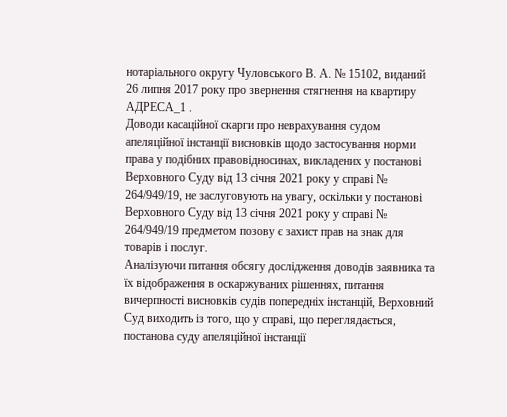нотаріального округу Чуловського В. А. № 15102, виданий 26 липня 2017 року про звернення стягнення на квартиру
АДРЕСА_1 .
Доводи касаційної скарги про неврахування судом апеляційної інстанції висновків щодо застосування норми права у подібних правовідносинах, викладених у постанові Верховного Суду від 13 січня 2021 року у справі № 264/949/19, не заслуговують на увагу, оскільки у постанові Верховного Суду від 13 січня 2021 року у справі № 264/949/19 предметом позову є захист прав на знак для товарів і послуг.
Аналізуючи питання обсягу дослідження доводів заявника та їх відображення в оскаржуваних рішеннях, питання вичерпності висновків судів попередніх інстанцій, Верховний Суд виходить із того, що у справі, що переглядається, постанова суду апеляційної інстанції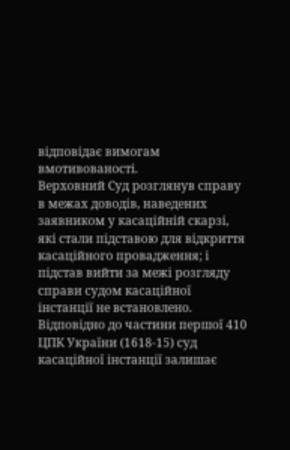відповідає вимогам вмотивованості.
Верховний Суд розглянув справу в межах доводів, наведених заявником у касаційній скарзі, які стали підставою для відкриття касаційного провадження; і підстав вийти за межі розгляду справи судом касаційної інстанції не встановлено.
Відповідно до частини першої 410 ЦПК України (1618-15) суд касаційної інстанції залишає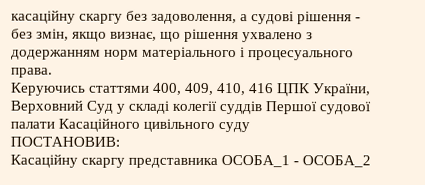касаційну скаргу без задоволення, а судові рішення - без змін, якщо визнає, що рішення ухвалено з додержанням норм матеріального і процесуального права.
Керуючись статтями 400, 409, 410, 416 ЦПК України, Верховний Суд у складі колегії суддів Першої судової палати Касаційного цивільного суду
ПОСТАНОВИВ:
Касаційну скаргу представника ОСОБА_1 - ОСОБА_2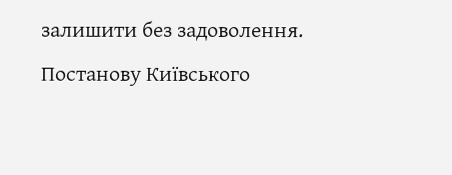залишити без задоволення.
Постанову Київського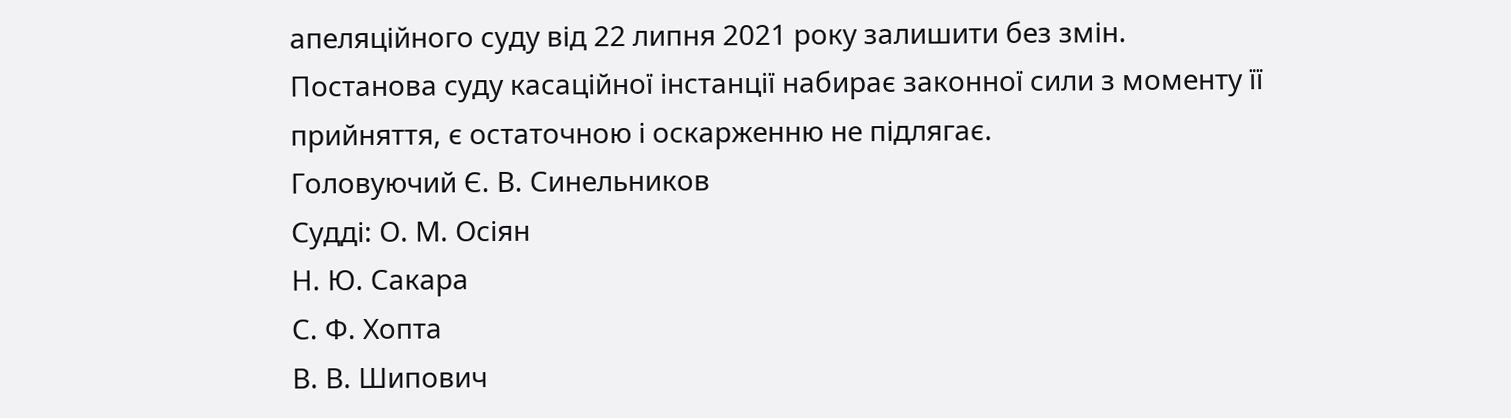апеляційного суду від 22 липня 2021 року залишити без змін.
Постанова суду касаційної інстанції набирає законної сили з моменту її прийняття, є остаточною і оскарженню не підлягає.
Головуючий Є. В. Синельников
Судді: О. М. Осіян
Н. Ю. Сакара
С. Ф. Хопта
В. В. Шипович